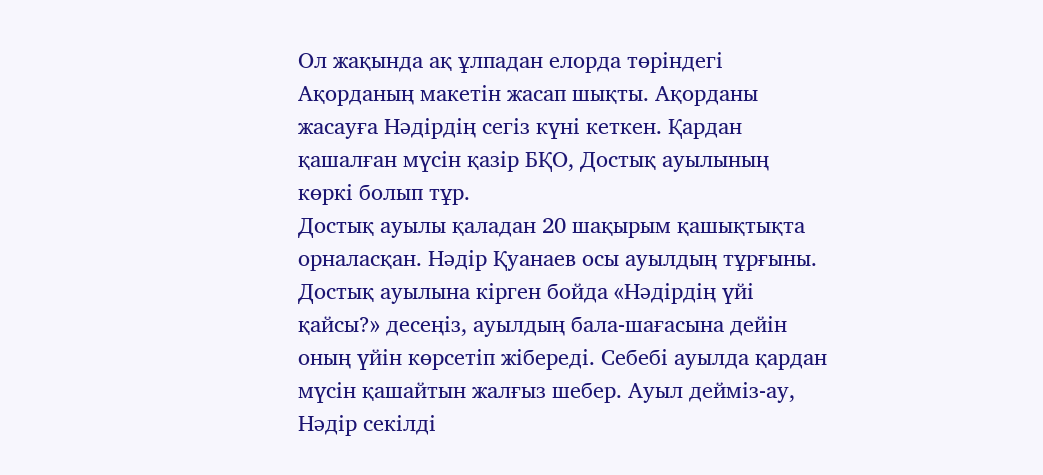Ол жақында ақ ұлпадан елорда төріндегі Ақорданың макетін жасап шықты. Ақорданы жасауға Нәдірдің сегіз күні кеткен. Қардан қашалған мүсін қазір БҚО, Достық ауылының көркі болып тұр.
Достық ауылы қаладан 20 шақырым қашықтықта орналасқан. Нәдір Қуанаев осы ауылдың тұрғыны. Достық ауылына кірген бойда «Нәдірдің үйі қайсы?» десеңіз, ауылдың бала-шағасына дейін оның үйін көрсетіп жібереді. Себебі ауылда қардан мүсін қашайтын жалғыз шебер. Ауыл дейміз-ау, Нәдір секілді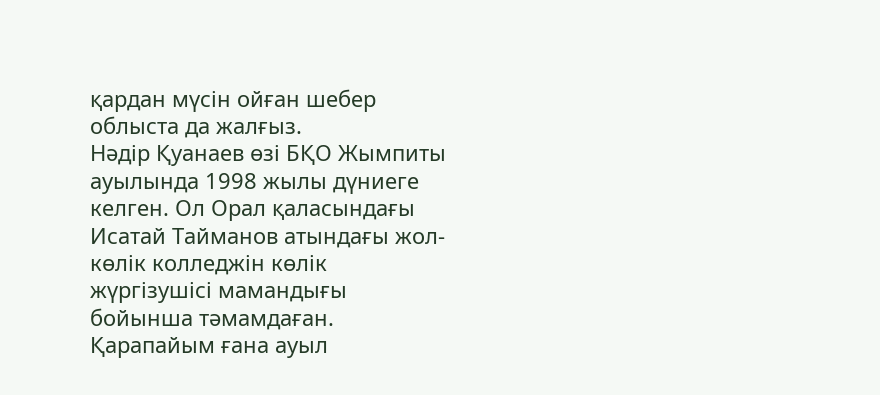қардан мүсін ойған шебер облыста да жалғыз.
Нәдір Қуанаев өзі БҚО Жымпиты ауылында 1998 жылы дүниеге келген. Ол Орал қаласындағы Исатай Тайманов атындағы жол-көлік колледжін көлік жүргізушісі мамандығы бойынша тәмамдаған.
Қарапайым ғана ауыл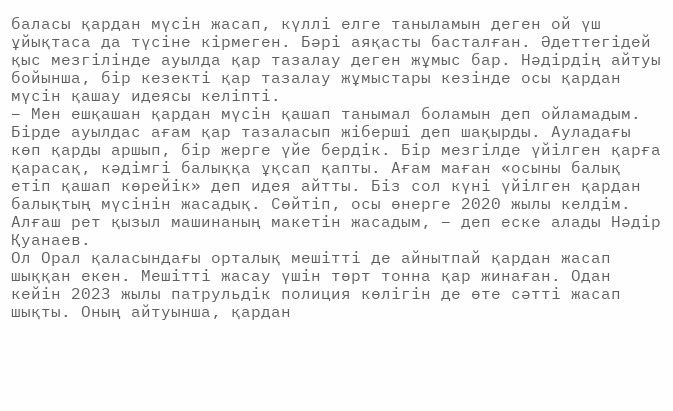баласы қардан мүсін жасап, күллі елге таныламын деген ой үш ұйықтаса да түсіне кірмеген. Бәрі аяқасты басталған. Әдеттегідей қыс мезгілінде ауылда қар тазалау деген жұмыс бар. Нәдірдің айтуы бойынша, бір кезекті қар тазалау жұмыстары кезінде осы қардан мүсін қашау идеясы келіпті.
– Мен ешқашан қардан мүсін қашап танымал боламын деп ойламадым. Бірде ауылдас ағам қар тазаласып жіберші деп шақырды. Ауладағы көп қарды аршып, бір жерге үйе бердік. Бір мезгілде үйілген қарға қарасақ, кәдімгі балыққа ұқсап қапты. Ағам маған «осыны балық етіп қашап көрейік» деп идея айтты. Біз сол күні үйілген қардан балықтың мүсінін жасадық. Сөйтіп, осы өнерге 2020 жылы келдім. Алғаш рет қызыл машинаның макетін жасадым, – деп еске алады Нәдір Қуанаев.
Ол Орал қаласындағы орталық мешітті де айнытпай қардан жасап шыққан екен. Мешітті жасау үшін төрт тонна қар жинаған. Одан кейін 2023 жылы патрульдік полиция көлігін де өте сәтті жасап шықты. Оның айтуынша, қардан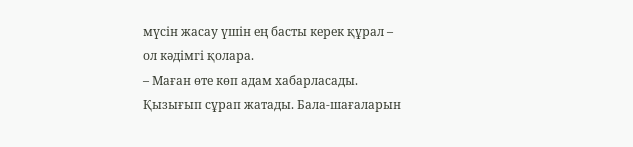мүсін жасау үшін ең басты керек құрал – ол кәдімгі қолара.
– Маған өте көп адам хабарласады. Қызығып сұрап жатады. Бала-шағаларын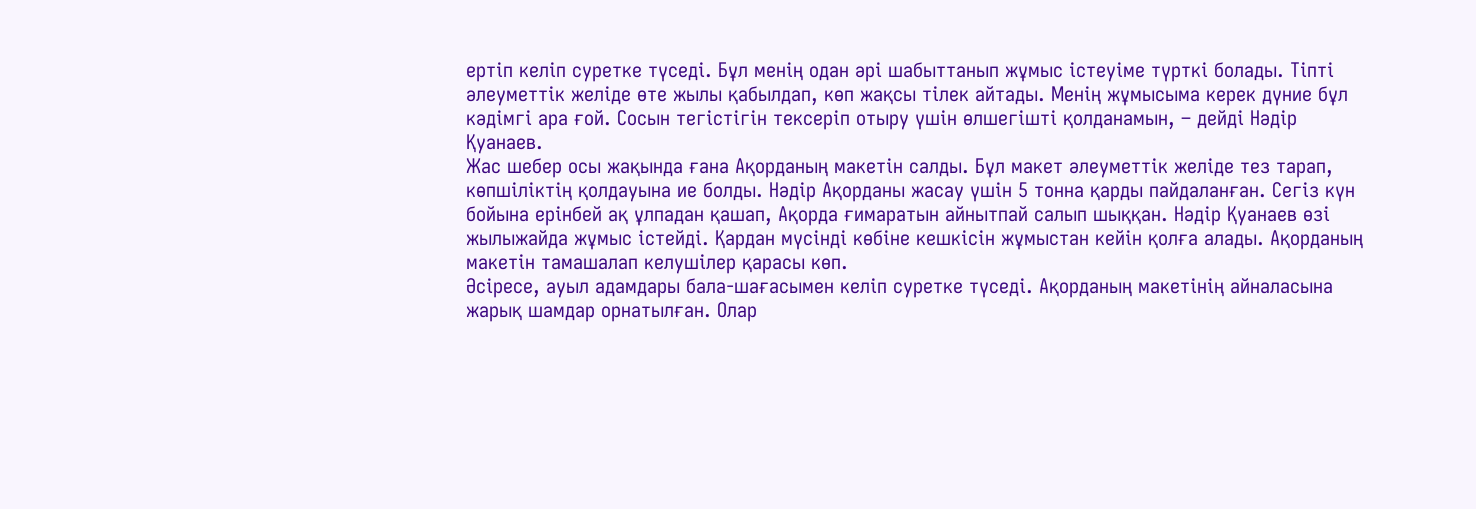ертіп келіп суретке түседі. Бұл менің одан әрі шабыттанып жұмыс істеуіме түрткі болады. Тіпті әлеуметтік желіде өте жылы қабылдап, көп жақсы тілек айтады. Менің жұмысыма керек дүние бұл кәдімгі ара ғой. Сосын тегістігін тексеріп отыру үшін өлшегішті қолданамын, – дейді Нәдір Қуанаев.
Жас шебер осы жақында ғана Ақорданың макетін салды. Бұл макет әлеуметтік желіде тез тарап, көпшіліктің қолдауына ие болды. Нәдір Ақорданы жасау үшін 5 тонна қарды пайдаланған. Сегіз күн бойына ерінбей ақ ұлпадан қашап, Ақорда ғимаратын айнытпай салып шыққан. Нәдір Қуанаев өзі жылыжайда жұмыс істейді. Қардан мүсінді көбіне кешкісін жұмыстан кейін қолға алады. Ақорданың макетін тамашалап келушілер қарасы көп.
Әсіресе, ауыл адамдары бала-шағасымен келіп суретке түседі. Ақорданың макетінің айналасына жарық шамдар орнатылған. Олар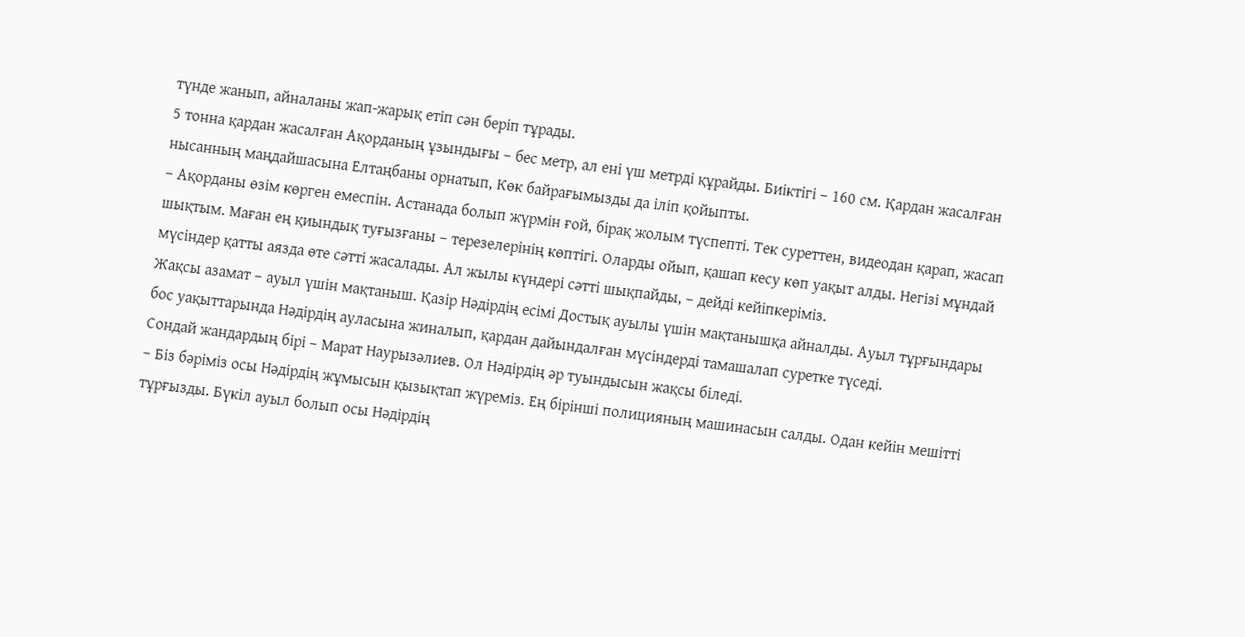түнде жанып, айналаны жап-жарық етіп сән беріп тұрады.
5 тонна қардан жасалған Ақорданың ұзындығы – бес метр, ал ені үш метрді құрайды. Биіктігі – 160 см. Қардан жасалған нысанның маңдайшасына Елтаңбаны орнатып, Көк байрағымызды да іліп қойыпты.
– Ақорданы өзім көрген емеспін. Астанада болып жүрмін ғой, бірақ жолым түспепті. Тек суреттен, видеодан қарап, жасап шықтым. Маған ең қиындық туғызғаны – терезелерінің көптігі. Оларды ойып, қашап кесу көп уақыт алды. Негізі мұндай мүсіндер қатты аязда өте сәтті жасалады. Ал жылы күндері сәтті шықпайды, – дейді кейіпкеріміз.
Жақсы азамат – ауыл үшін мақтаныш. Қазір Нәдірдің есімі Достық ауылы үшін мақтанышқа айналды. Ауыл тұрғындары бос уақыттарында Нәдірдің ауласына жиналып, қардан дайындалған мүсіндерді тамашалап суретке түседі.
Сондай жандардың бірі – Марат Наурызәлиев. Ол Нәдірдің әр туындысын жақсы біледі.
– Біз бәріміз осы Нәдірдің жұмысын қызықтап жүреміз. Ең бірінші полицияның машинасын салды. Одан кейін мешітті тұрғызды. Бүкіл ауыл болып осы Нәдірдің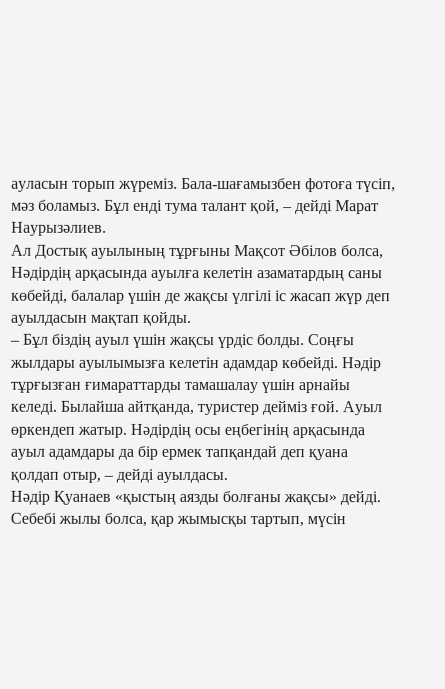ауласын торып жүреміз. Бала-шағамызбен фотоға түсіп, мәз боламыз. Бұл енді тума талант қой, – дейді Марат Наурызәлиев.
Ал Достық ауылының тұрғыны Мақсот Әбілов болса, Нәдірдің арқасында ауылға келетін азаматардың саны көбейді, балалар үшін де жақсы үлгілі іс жасап жүр деп ауылдасын мақтап қойды.
– Бұл біздің ауыл үшін жақсы үрдіс болды. Соңғы жылдары ауылымызға келетін адамдар көбейді. Нәдір тұрғызған ғимараттарды тамашалау үшін арнайы келеді. Былайша айтқанда, туристер дейміз ғой. Ауыл өркендеп жатыр. Нәдірдің осы еңбегінің арқасында ауыл адамдары да бір ермек тапқандай деп қуана қолдап отыр, – дейді ауылдасы.
Нәдір Қуанаев «қыстың аязды болғаны жақсы» дейді. Себебі жылы болса, қар жымысқы тартып, мүсін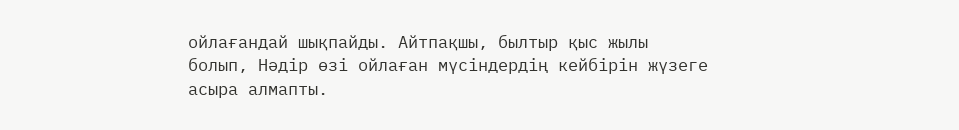ойлағандай шықпайды. Айтпақшы, былтыр қыс жылы болып, Нәдір өзі ойлаған мүсіндердің кейбірін жүзеге асыра алмапты.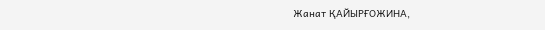Жанат ҚАЙЫРҒОЖИНА,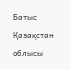Батыс Қазақстан облысы